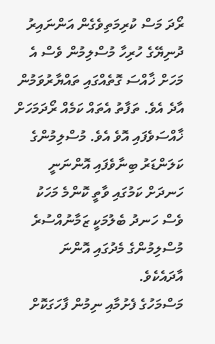ރޯދަ މަސް ކުރިމަތިވެގެން އަންނައިރު ދުނިޔޭގެ ހުރިހާ މުސްލިމުން ވެސް އެ މަހަށް ޚާއްސަ ގޮތެއްގައި ތައްޔާރުވަމުން އާދެ އެވެ. ތަފާތު އެތައް ކަމެއް ރޯދަމަހަށް ޚާއްސަވެފައި އޮވެ އެވެ. މުސްލިމުންގެ ކަލަންޑަރު ބިނާވެފައި އޮންނަނީ ހަނދަށް ކަމުގައި ވާތީ ކޮންމެ މަހަކު ވެސް ހަނދު ބެލުމަކީ ޒަމާނުއްސުރެ މުސްލިމުންގެ މެދުގައި އޮންނަ އާދައެކެވެ.
މަސްމަހުގެ ފެށުމާއި ނިމުން ފާހަގަކޮށް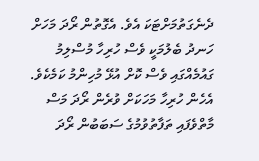ދެނެގަތުމަށްޓަކަ އެވެ. އެގޮތުން ރޯދަ މަހަށް ހަނދު ބެލުމަކީ ވެސް ހުރިހާ މުސްލިމު ގައުމެއްގައި ވެސް ކޮށް އުޅޭ މުހިންމު ކަމެކެވެ. އެހެން ހުރިހާ މަހަކަށް ވުރެން ރޯދަ މަސް މާތްވެފައި ތަފާތުވުމުގެ ސަބަބުން ރޯދަ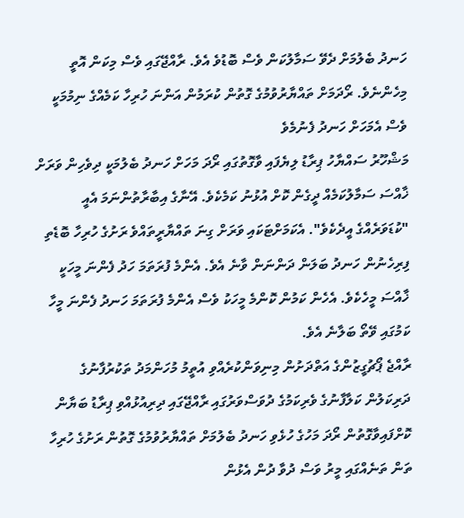ހަނދު ބެލުމަށް ދެވޭ ސަމާލުކަން ވެސް ބޮޑުވެ އެވެ. ރާއްޖޭގައި ވެސް މިކަން އޮތީ މިހެންނެވެ. ރޯދަމަށް ތައްޔާރުވުމުގެ ގޮތުން ކުރަމުން އަންނަ ހުރިހާ ކަމެއްގެ ނިމުމަކީ ވެސް އެމަހަށް ހަނދު ފެނުމެވެ
މަޝްހޫރު ސައްޔާހު ޕިރާޑު ލިޔެފައި ވާގޮތުގައި ރޯދަ މަހަށް ހަނދު ބެލުމަކީ ދިވެހިން ވަރަށް ޚާއްސަ ސަމާލުކަމެއް ދީގެން ކޮށް އުޅުނު ކަމެކެވެ. އޭނާގެ އިބާރާތުންނަމަ އެއީ "ކުޑަވަރެއްގެ އީދެކެވެ". އެކަމަށްޓަކައި ވަރަށް ގިނަ ތައްޔާރީތައްވެ ރަށުގެ ހުރިހާ ބޮޑެތި ފިރިހެނުން ހަނދު ބަލަން ދަންނަން ވާނެ އެވެ. އެންމެ ފުރަތަމަ ހަދު ފެންނަ މީހަކީ ޚާއްސަ މީހެކެވެ. އެހެން ކަމުން ކޮންމެ މީހަކު ވެސް އެންމެ ފުރަތަމަ ހަނދު ފެންނަ މީހާ ކަމުގައި ވޭތޯ ބަލާނެ އެވެ.
ރާއްޖެ ޕޯޗުގީޒުންގެ އަތްދަށުން މިނިވަންކުރެއްވި އުތީމު މުހަންމަދު ތަކުރުފާނުގެ ދަރިކަލުން ކަލާފާނުގެ ވެރިކަމުގެ ދުވަސްވަރުގައި ރާއްޖޭގައި ދިރިއުޅުއްވި ޕިރާޑު ބަޔާން ކޮށްފައިވާގޮތުން ރޯދަ މަހުގެ ހުޅެވި ހަނދު ބެލުމަށް ތައްޔާރުވުމުގެ ގޮތުން ރަށުގެ ހުރިހާ ތަން ތަނެއްގައި މީރު ވަސް ދުވާ ދުން އެޅުން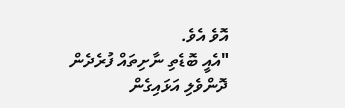އޮވެ އެވެ.
"އެއީ ބޮޑެތި ނާށިތައް ފުރެދެން ދޮންވެލި އަޅައިގެން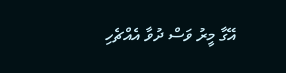އޭގާ މީރު ވަސް ދުވާ އެއްޗެހި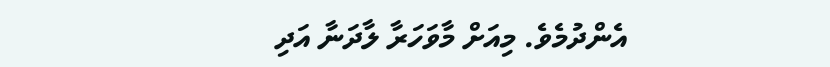އެންދުމެވެ. މިއަށް މާވަހަރާ ލާދަނާ އަދި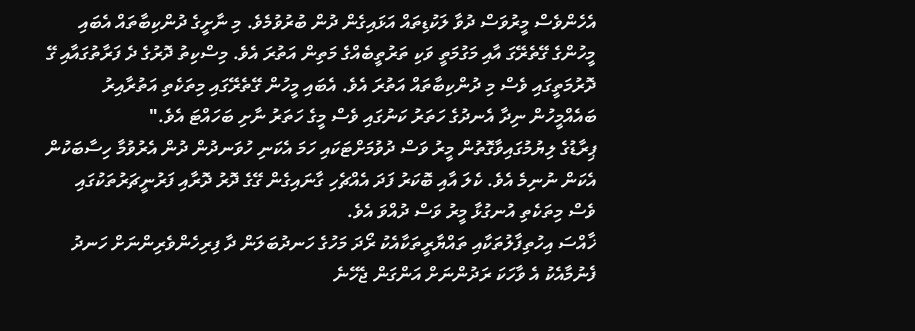އެހެންވެސް މީރުވަސް ދުވާ ލަކުޑިތައް އަޅައިގެން ދުން ބުރުވުމެވެ. މި ނާށީގެ ދުންކިބާތައް އެބައި މީހުންގެ ގޭތެރޭގަ އާއި މަގުމަތީ ވަކި ތަރުތީބެއްގެ މަތިން އަތުރަ އެވެ. މިސްކިތު ދޮރުގެ ދެ ފަރާތުގައާއި ގޭ ދޮރުމަތީގައި ވެސް މި ދުންކިބާތައް އަތުރަ އެވެ. އެބައި މީހުން ގޭތެރޭގައި މިތަކެތި އަތުރާއިރު ބައެއްމީހުން ނިދާ އެނދުގެ ހަތަރު ކަނުގައި ވެސް މީގެ ހަތަރު ނާށި ބަހައްޓަ އެވެ."
ޕިރާޑުގެ ލިޔުމުގައިވާގޮތުން މީރު ވަސް ދުވުމަށްޓަކައި ހަމަ އެކަނި ހުވަނދުން ދުން އެރުވުމާ ހިސާބަކުން އެކަން ނުނިމެ އެވެ. ކެލަ އާއި ބޮކަރު ފަދަ އެއްޗެހި ގާނައިގެން ގޭގެ ދޮރު ދޮރާއި ފަރުނީޗަރުތަކުގައި ވެސް މިތަކެތި އުނގުޅާ މީރު ވަސް ދުއްވަ އެވެ.
ޚާއްސަ އިހުތިފާލުތަކާއި ތައްޔާރީތަކާއެކު ރޯދަ މަހުގެ ހަނދުބަލަން ދާ ފިރިހެންވެރިންނަށް ހަނދު ފެނުމާއެކު އެ ވާހަކަ ރަދުންނަށް އަންގަން ޖެހޭނެ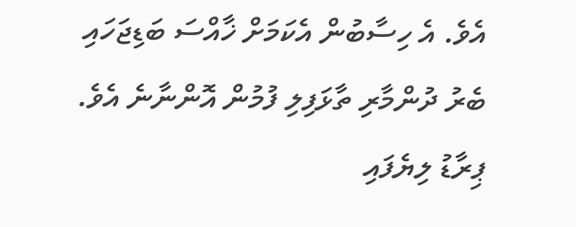އެވެ. އެ ހިސާބުން އެކަމަށް ޚާއްސަ ބަޑިޖަހައި ބެރު ދުންމާރި ތާޅަފިލި ފުމުން އޮންނާނެ އެވެ. ޕިރާޑު ލިޔެފައި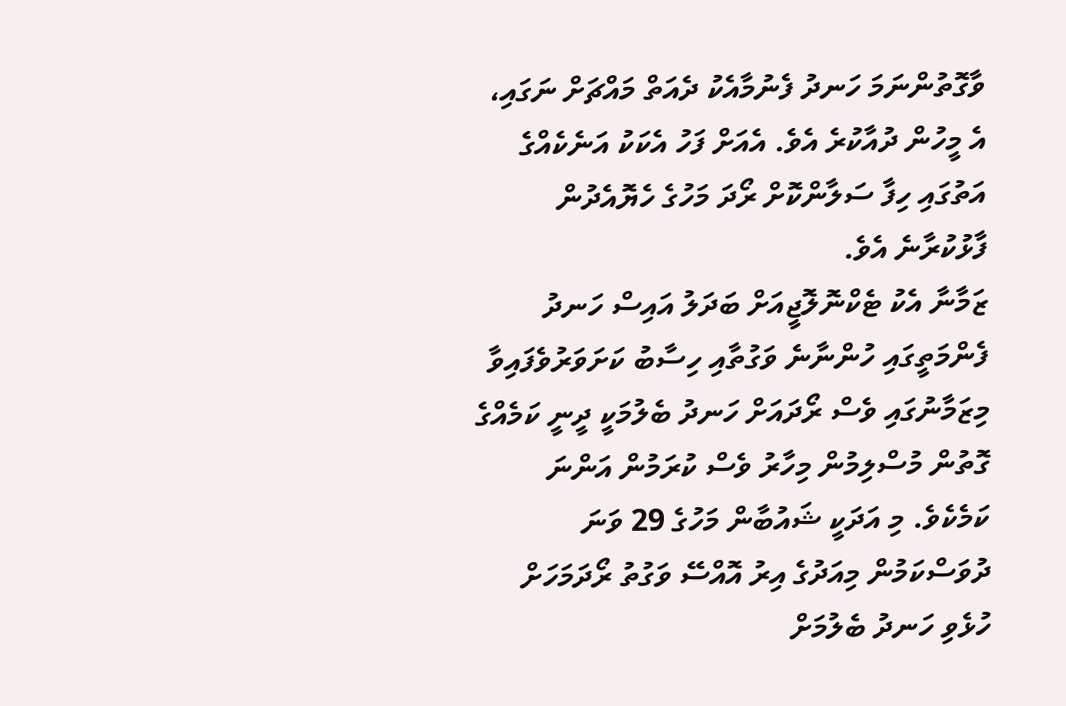ވާގޮތުންނަމަ ހަނދު ފެނުމާއެކު ދެއަތް މައްޗަށް ނަގައި، އެ މީހުން ދުއާކުރެ އެވެ. އެއަށް ފަހު އެކަކު އަނެކެއްގެ އަތުގައި ހިފާ ސަލާންކޮށް ރޯދަ މަހުގެ ހެޔޮއެދުން ފާޅުކުރާނެ އެވެ.
ޒަމާނާ އެކު ޓެކްނޮލޮޖީއަށް ބަދަލު އައިސް ހަނދު ފެންމަތީގައި ހުންނާނެ ވަގުތާއި ހިސާބު ކަށަވަރުވެފައިވާ މިޒަމާނުގައި ވެސް ރޯދައަށް ހަނދު ބެލުމަކީ ދީނީ ކަމެއްގެ ގޮތުން މުސްލިމުން މިހާރު ވެސް ކުރަމުން އަންނަ ކަމެކެވެ. މި އަދަކީ ޝައުބާން މަހުގެ 29 ވަނަ ދުވަސްކަމުން މިއަދުގެ އިރު އޮއްސޭ ވަގުތު ރޯދަމަހަށް ހުޅެވި ހަނދު ބެލުމަށް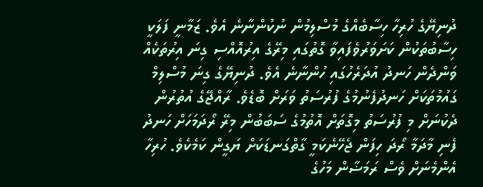ދުނިޔޭގެ ހުރިހާ ހިސާބެއްގެ މުސްލިމުން ނުކުންނާނެ އެވެ. ޒަމާނީ ފަލަކީ ހިސާބުތަކުން ކަށަވަރުވެފައިވާ ގޮތުގައި މިރޭގެ އިރުއޮއްސި ގިނަ އިރުތަކެއް ވަންދެން ހަނދު އުދަރެހުގައި ހުންނާނެ އެވެ. ދުނިޔޭގެ ގިނަ މުސްލިމް ގައުމުތަކަށް ހަނދުފެނުމުގެ ފުރުސަތު ވަރަށް ބޮޑެވެ. ރާއްޖޭގެ އުތުރުން ދެކުނަށް މި ފުރުސަތު މިގޮތަށް އޮތުމުގެ ސަބަބުން މިރޭ ރޯދަމަހަށް ހަނދު ފެނި މާދަމާ ރޯދަ ހިފަން ޖެހޭނެކަމީ ގާތްގަނޑަކަށް ޔަގީން ކަމެކެވެ. ހުރިހާ އެންމެނަށް ވެސް ރަމަޟާން މަހުގެ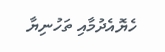ހެޔޮއެދުމާއި ތަހުނިޔާ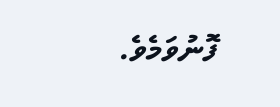ފޮނުވަމެވެ.